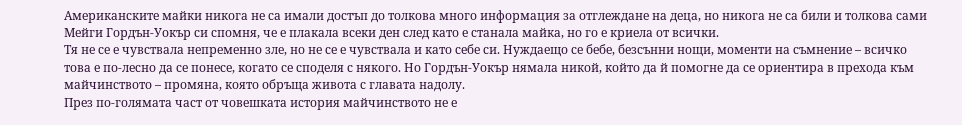Американските майки никога не са имали достъп до толкова много информация за отглеждане на деца, но никога не са били и толкова сами
Мейги Гордън-Уокър си спомня, че е плакала всеки ден след като е станала майка, но го е криела от всички.
Тя не се е чувствала непременно зле, но не се е чувствала и като себе си. Нуждаещо се бебе, безсънни нощи, моменти на съмнение – всичко това е по-лесно да се понесе, когато се споделя с някого. Но Гордън-Уокър нямала никой, който да й помогне да се ориентира в прехода към майчинството – промяна, която обръща живота с главата надолу.
През по-голямата част от човешката история майчинството не е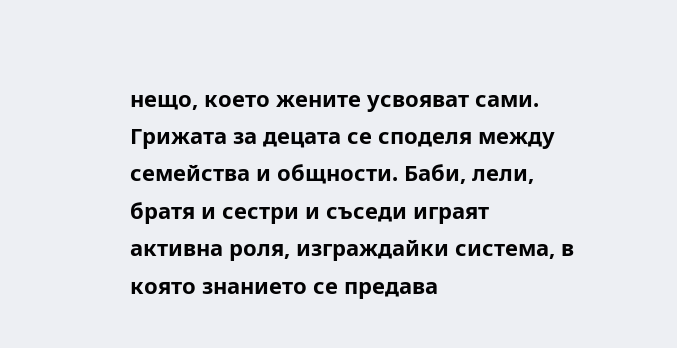нещо, което жените усвояват сами. Грижата за децата се споделя между семейства и общности. Баби, лели, братя и сестри и съседи играят активна роля, изграждайки система, в която знанието се предава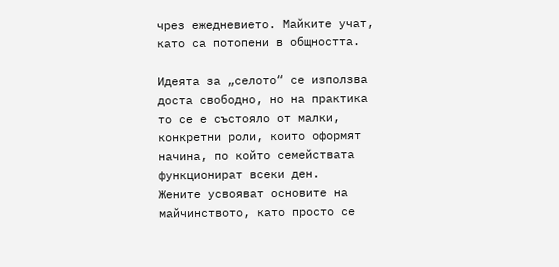чрез ежедневието. Майките учат, като са потопени в общността.

Идеята за „селото“ се използва доста свободно, но на практика то се е състояло от малки, конкретни роли, които оформят начина, по който семействата функционират всеки ден.
Жените усвояват основите на майчинството, като просто се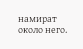намират около него.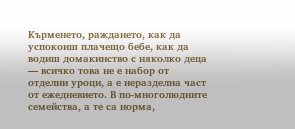Кърменето, раждането, как да успокоиш плачещо бебе, как да водиш домакинство с няколко деца — всичко това не е набор от отделни уроци, а е неразделна част от ежедневието. В по-многолюдните семейства, а те са норма,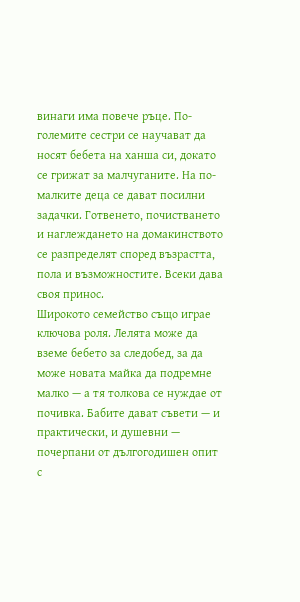винаги има повече ръце. По-големите сестри се научават да носят бебета на ханша си, докато се грижат за малчуганите. На по-малките деца се дават посилни задачки. Готвенето, почистването и наглеждането на домакинството се разпределят според възрастта, пола и възможностите. Всеки дава своя принос.
Широкото семейство също играе ключова роля. Лелята може да вземе бебето за следобед, за да може новата майка да подремне малко — а тя толкова се нуждае от почивка. Бабите дават съвети — и практически, и душевни — почерпани от дългогодишен опит с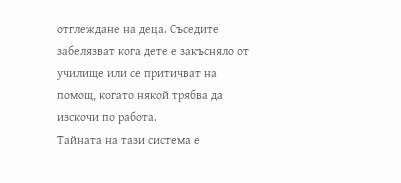отглеждане на деца. Съседите забелязват кога дете е закъсняло от училище или се притичват на помощ, когато някой трябва да изскочи по работа.
Тайната на тази система е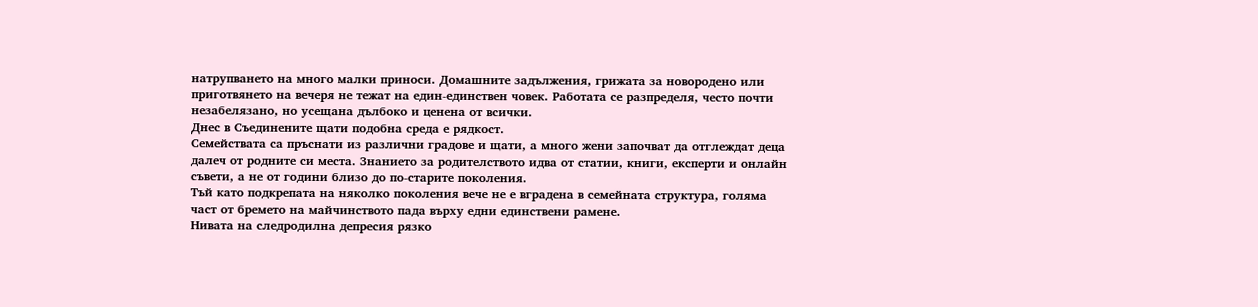натрупването на много малки приноси. Домашните задължения, грижата за новородено или приготвянето на вечеря не тежат на един-единствен човек. Работата се разпределя, често почти незабелязано, но усещана дълбоко и ценена от всички.
Днес в Съединените щати подобна среда е рядкост.
Семействата са пръснати из различни градове и щати, а много жени започват да отглеждат деца далеч от родните си места. Знанието за родителството идва от статии, книги, експерти и онлайн съвети, а не от години близо до по-старите поколения.
Тъй като подкрепата на няколко поколения вече не е вградена в семейната структура, голяма част от бремето на майчинството пада върху едни единствени рамене.
Нивата на следродилна депресия рязко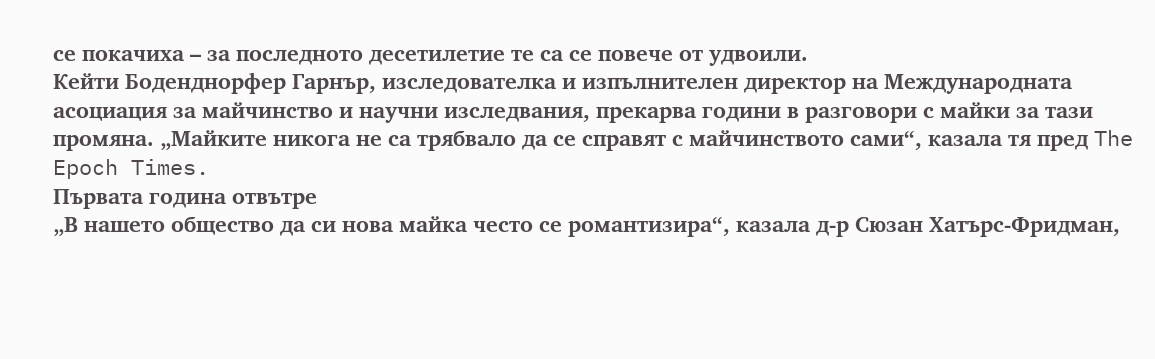се покачиха – за последното десетилетие те са се повече от удвоили.
Кейти Боденднорфер Гарнър, изследователка и изпълнителен директор на Международната асоциация за майчинство и научни изследвания, прекарва години в разговори с майки за тази промяна. „Майките никога не са трябвало да се справят с майчинството сами“, казала тя пред The Epoch Times.
Първата година отвътре
„В нашето общество да си нова майка често се романтизира“, казала д-р Сюзан Хатърс-Фридман,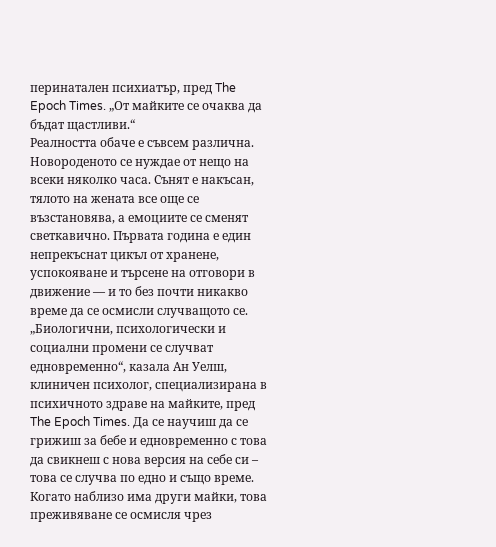перинатален психиатър, пред The Epoch Times. „От майките се очаква да бъдат щастливи.“
Реалността обаче е съвсем различна. Новороденото се нуждае от нещо на всеки няколко часа. Сънят е накъсан, тялото на жената все още се възстановява, а емоциите се сменят светкавично. Първата година е един непрекъснат цикъл от хранене, успокояване и търсене на отговори в движение — и то без почти никакво време да се осмисли случващото се.
„Биологични, психологически и социални промени се случват едновременно“, казала Ан Уелш, клиничен психолог, специализирана в психичното здраве на майките, пред The Epoch Times. Да се научиш да се грижиш за бебе и едновременно с това да свикнеш с нова версия на себе си – това се случва по едно и също време.
Когато наблизо има други майки, това преживяване се осмисля чрез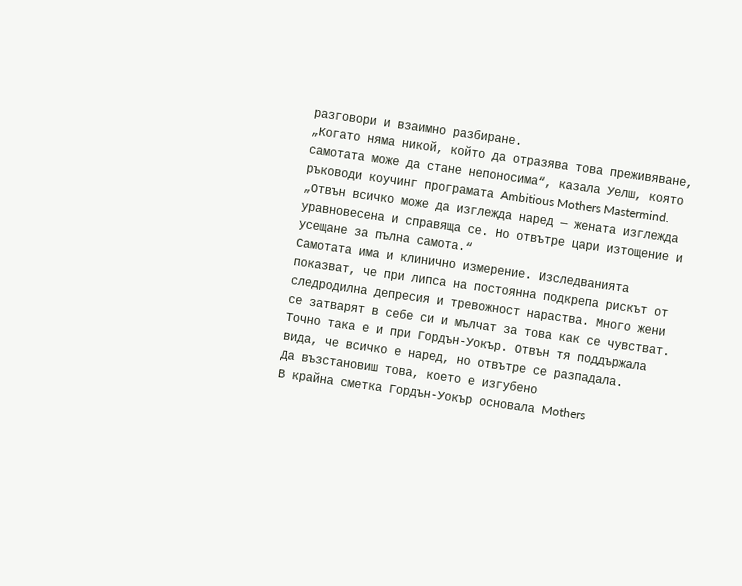разговори и взаимно разбиране.
„Когато няма никой, който да отразява това преживяване, самотата може да стане непоносима“, казала Уелш, която ръководи коучинг програмата Ambitious Mothers Mastermind. „Отвън всичко може да изглежда наред — жената изглежда уравновесена и справяща се. Но отвътре цари изтощение и усещане за пълна самота.“
Самотата има и клинично измерение. Изследванията показват, че при липса на постоянна подкрепа рискът от следродилна депресия и тревожност нараства. Много жени се затварят в себе си и мълчат за това как се чувстват.
Точно така е и при Гордън-Уокър. Отвън тя поддържала вида, че всичко е наред, но отвътре се разпадала.
Да възстановиш това, което е изгубено
В крайна сметка Гордън-Уокър основала Mothers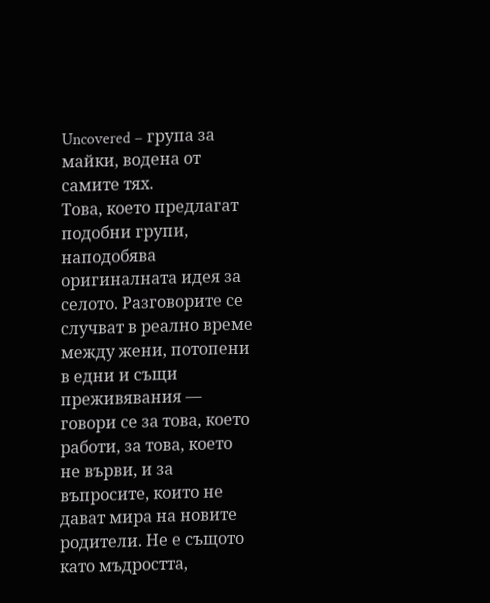Uncovered – група за майки, водена от самите тях.
Това, което предлагат подобни групи, наподобява оригиналната идея за селото. Разговорите се случват в реално време между жени, потопени в едни и същи преживявания — говори се за това, което работи, за това, което не върви, и за въпросите, които не дават мира на новите родители. Не е същото като мъдростта,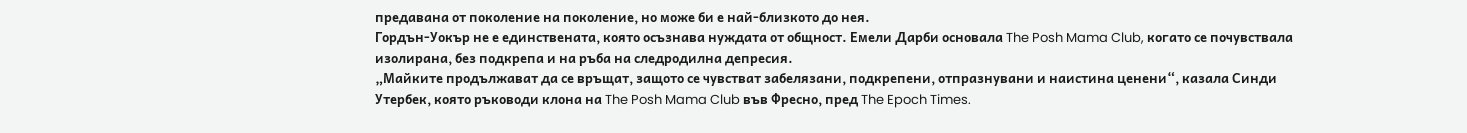предавана от поколение на поколение, но може би е най-близкото до нея.
Гордън-Уокър не е единствената, която осъзнава нуждата от общност. Емели Дарби основала The Posh Mama Club, когато се почувствала изолирана, без подкрепа и на ръба на следродилна депресия.
„Майките продължават да се връщат, защото се чувстват забелязани, подкрепени, отпразнувани и наистина ценени“, казала Синди Утербек, която ръководи клона на The Posh Mama Club във Фресно, пред The Epoch Times.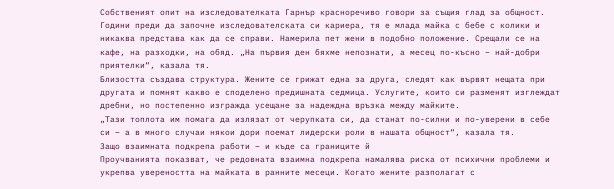Собственият опит на изследователката Гарнър красноречиво говори за същия глад за общност. Години преди да започне изследователската си кариера, тя е млада майка с бебе с колики и никаква представа как да се справи. Намерила пет жени в подобно положение. Срещали се на кафе, на разходки, на обяд. „На първия ден бяхме непознати, а месец по-късно – най-добри приятелки“, казала тя.
Близостта създава структура. Жените се грижат една за друга, следят как вървят нещата при другата и помнят какво е споделено предишната седмица. Услугите, които си разменят изглеждат дребни, но постепенно изгражда усещане за надеждна връзка между майките.
„Тази топлота им помага да излязат от черупката си, да станат по-силни и по-уверени в себе си – а в много случаи някои дори поемат лидерски роли в нашата общност“, казала тя.
Защо взаимната подкрепа работи – и къде са границите й
Проучванията показват, че редовната взаимна подкрепа намалява риска от психични проблеми и укрепва увереността на майката в ранните месеци. Когато жените разполагат с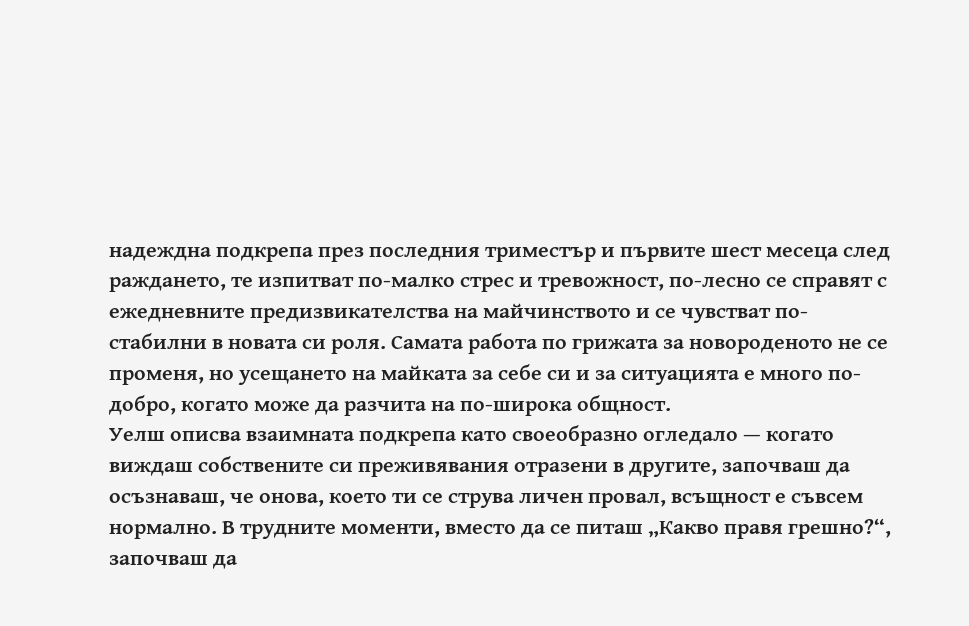надеждна подкрепа през последния триместър и първите шест месеца след раждането, те изпитват по-малко стрес и тревожност, по-лесно се справят с ежедневните предизвикателства на майчинството и се чувстват по-стабилни в новата си роля. Самата работа по грижата за новороденото не се променя, но усещането на майката за себе си и за ситуацията е много по-добро, когато може да разчита на по-широка общност.
Уелш описва взаимната подкрепа като своеобразно огледало — когато виждаш собствените си преживявания отразени в другите, започваш да осъзнаваш, че онова, което ти се струва личен провал, всъщност е съвсем нормално. В трудните моменти, вместо да се питаш „Какво правя грешно?“, започваш да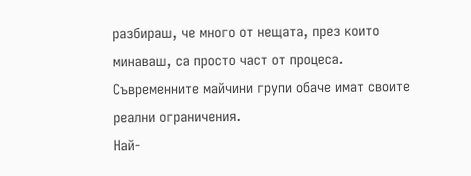разбираш, че много от нещата, през които минаваш, са просто част от процеса.
Съвременните майчини групи обаче имат своите реални ограничения.
Най-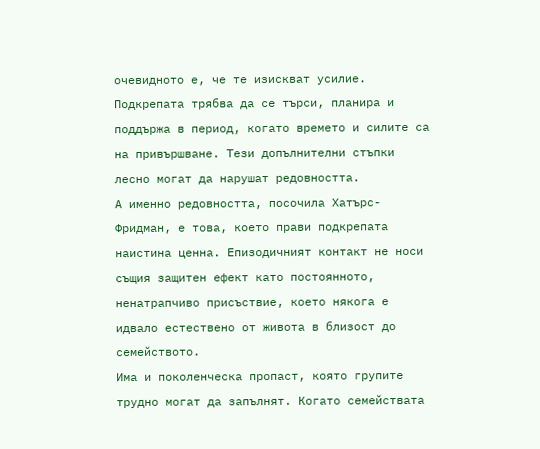очевидното е, че те изискват усилие. Подкрепата трябва да се търси, планира и поддържа в период, когато времето и силите са на привършване. Тези допълнителни стъпки лесно могат да нарушат редовността.
А именно редовността, посочила Хатърс-Фридман, е това, което прави подкрепата наистина ценна. Епизодичният контакт не носи същия защитен ефект като постоянното, ненатрапчиво присъствие, което някога е идвало естествено от живота в близост до семейството.
Има и поколенческа пропаст, която групите трудно могат да запълнят. Когато семействата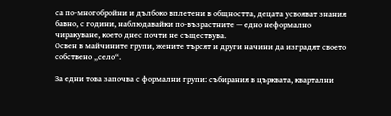са по-многобройни и дълбоко вплетени в общността, децата усвояват знания бавно, с години, наблюдавайки по-възрастните — едно неформално чиракуване, което днес почти не съществува.
Освен в майчините групи, жените търсят и други начини да изградят своето собствено „село“.

За едни това започва с формални групи: събирания в църквата, квартални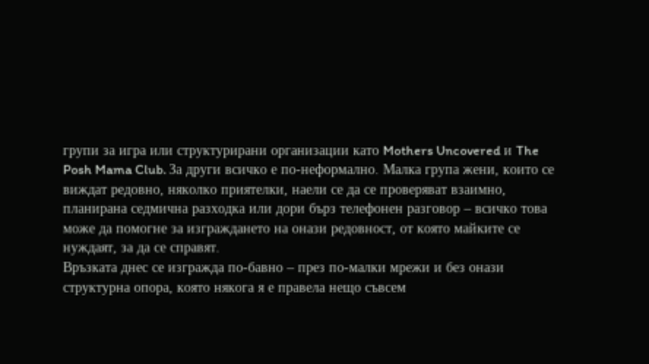групи за игра или структурирани организации като Mothers Uncovered и The Posh Mama Club. За други всичко е по-неформално. Малка група жени, които се виждат редовно, няколко приятелки, наели се да се проверяват взаимно, планирана седмична разходка или дори бърз телефонен разговор – всичко това може да помогне за изграждането на онази редовност, от която майките се нуждаят, за да се справят.
Връзката днес се изгражда по-бавно – през по-малки мрежи и без онази структурна опора, която някога я е правела нещо съвсем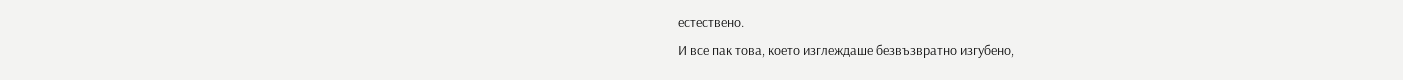естествено.
И все пак това, което изглеждаше безвъзвратно изгубено,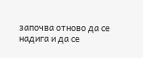започва отново да се надига и да се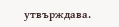утвърждава.